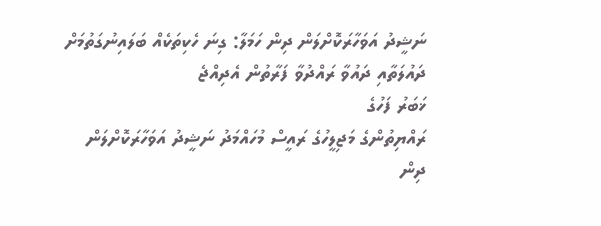ނަޝީދު އަވަހާރަކޮށްލަން ދިން ހަމަލާ: ގިނަ ހެކިތަކެއް ބަލައިނުގަތުމަށް ދައުލަތާއި ދައުވާ ރައްދުވާ ފަރާތުން އެދިއްޖެ
ޚަބަރު ފަހުގެ
ރައްޔިތުންގެ މަޖިލީހުގެ ރައީސް މުހައްމަދު ނަޝީދު އަވަހާރަކޮށްލަން ދިން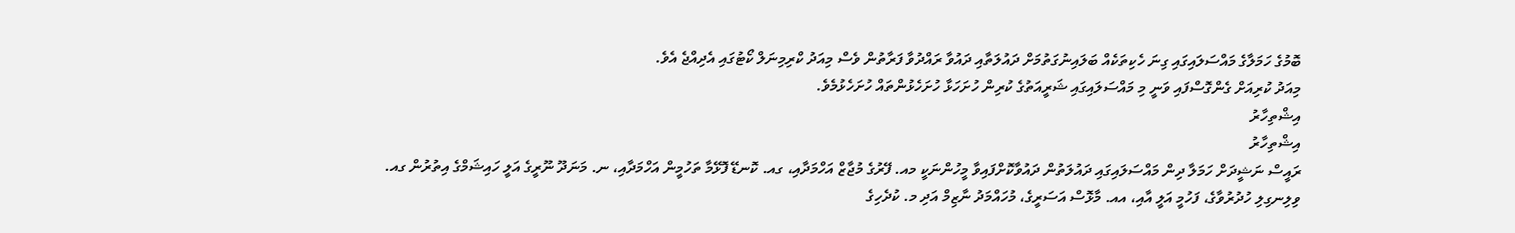ބޮމުގެ ހަމަލާގެ މައްސަލައިގައި ގިނަ ހެކިތަކެއް ބަލައިނުގަތުމަށް ދައުލަތާއި ދައުވާ ރައްދުވާ ފަރާތުން ވެސް މިއަދު ކްރިމިނަލް ކޯޓުގައި އެދިއްޖެ އެވެ.
މިއަދު ކުރިއަށް ގެންގޮސްފައި ވަނީ މި މައްސަލައިގައި ޝަރީއަތުގެ ކުރިން ހުށަހަޅާ ހުށަހެޅުންތައް ހުށަހެޅުމެވެ.
އިޝްތިހާރު
އިޝްތިހާރު
ރައީސް ނަޝީދަށް ހަމަލާ ދިން މައްސަލައިގައި ދައުލަތުން ދައުވާކޮށްފައިވާ މީހުންނަކީ މއ. ފޭރުގެ މުޖާޒް އަހްމަދާއި، ގއ. ކޮނޑޭ ފޮޅޭމާ ތަހުމީން އަހްމަދާއި، ނ. މަނަދޫ ނޫރީގެ އަލީ ހައިޝަމްގެ އިތުރުން ގއ. ވިލިނގިލި ހުދުރުވާގެ، ފަހުމީ އަލީ އާއި، އއ. މާޅޮސް އަސަރީގެ، މުހައްމަދު ނާޒިމް އަދި މ. ކުދެހިގެ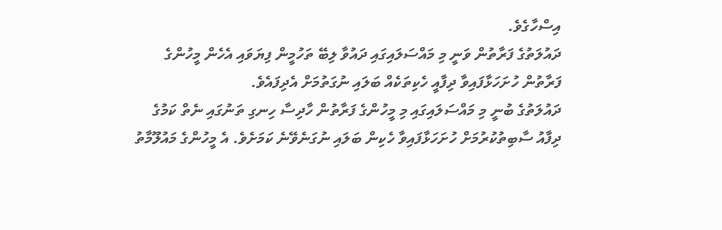އިސްހާގެވެ.
ދައުލަތުގެ ފަރާތުން ވަނީ މި މައްސަލައިގައި ދައުވާ ލިބޭ ތަހުމީން ފިޔަވައި އެހެން މީހުންގެ ފަރާތުން ހުށަހަޅާފައިވާ ދިފާއީ ހެކިތަކެއް ބަލައި ނުގަތުމަށް އެދިފައެވެ.
ދައުލަތުގެ ބުނީ މި މައްސަލައިގައި މި މީހުންގެ ފަރާތުން ހާދިސާ ހިނގި ތަނުގައި ނެތް ކަމުގެ ދިފާއު ސާބިތުކުރުމަށް ހުށަހަޅާފައިވާ ހެކިން ބަލައި ނުގަނެވޭނެ ކަމަށެވެ. އެ މީހުންގެ މައުލޫމާތު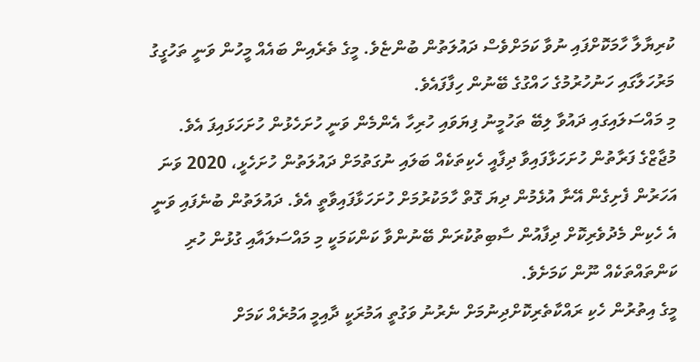ކުރިޔާލާ ހާމަކޮށްފައި ނުވާ ކަމަށްވެސް ދައުލަތުން ބުންޏެވެ. މީގެ ތެރެއިން ބައެއް މީހުން ވަނީ ތަހުގީގު މަރުހަލާގައި ހަނުހުރުމުގެ ހައްގުގެ ބޭނުން ހިފާފައެވެ.
މި މައްސަލައިގައި ދައުވާ ލިބޭ ތަހުމީނު ފިޔަވައި ހުރިހާ އެންމެން ވަނީ ހުށަހެޅުން ހުށަހަޅައިފަ އެވެ.
މުޖާޒްގެ ފަރާތުން ހުށަހަޅާފައިވާ ދިފާއީ ހެކިތަކެއް ބަލައި ނުގަތުމަށް ދައުލަތުން ހުށަހެޅީ، 2020 ވަނަ އަހަރުން ފެށިގެން އޭނާ އުޅެމުން ދިޔަ ގޮތް ހާމަކުރުމަށް ހުށަހަޅާފައިވާތީ އެވެ. ދައުލަތުން ބުނެފައި ވަނީ އެ ހެކިން މެދުވެރިކޮށް ދިފާއުން ސާބިތުކުރަން ބޭނުންވާ ކަންކަމަކީ މި މައްސަލައާއި ގުޅުން ހުރި ކަންތައްތަކެއް ނޫން ކަމަށެވެ.
މީގެ އިތުރުން ހެކި ރައްކާތެރިކޮށްދިނުމަށް ނެރުނު ވަގުތީ އަމުރަކީ ދާއިމީ އަމުރެއް ކަމަށް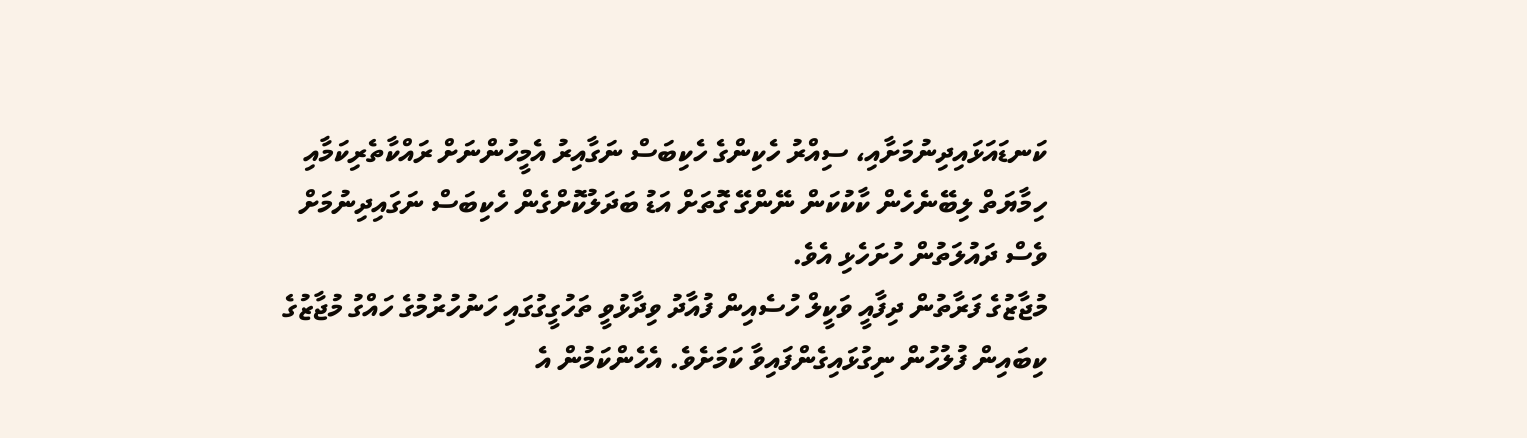ކަނޑައަޅައިދިނުމަށާއި، ސިއްރު ހެކިންގެ ހެކިބަސް ނަގާއިރު އެމީހުންނަށް ރައްކާތެރިކަމާއި ހިމާޔަތް ލިބޭނެހެން ކާކުކަން ނޭންގޭ ގޮތަށް އަޑު ބަދަލުކޮށްގެން ހެކިބަސް ނަގައިދިނުމަށް ވެސް ދައުލަތުން ހުށަހެޅި އެވެ.
މުޖާޒުގެ ފަރާތުން ދިފާއީ ވަކީލް ހުސެއިން ފުއާދު ވިދާޅުވީ ތަހުގީގުގައި ހަނުހުރުމުގެ ހައްގު މުޖާޒުގެ ކިބައިން ފުލުހުން ނިގުޅައިގެންފައިވާ ކަމަށެވެ. އެހެންކަމުން އެ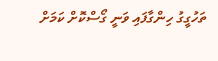ތަހުގީގު ހިންގާފައި ވަނީ ގޯސްކޮށް ކަމަށް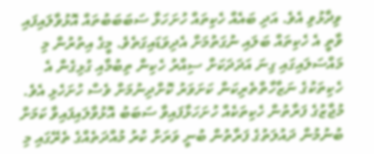ވިދާޅުވި އެވެ. އަދި ބައެއް ހެކިތައް ހުށަހަޅާ ސަބަބަބުތައް އޮޅުވާލައިފައި ވާތީ އެ ހެކިތައް ބަލައި ނުގަތުމަށް އެދިވަޑައިގަތެވެ. މީގެ އިތުރުން މި މައްސަލައިގައި ގިނަ އަދަދަކަށް ސިއްރު ހެކިން ތިބުމާއި ގުޅިގެން އެ ހެކިތަކުގެ ނަޒާހާތްތެރިކަން ކަށަވަރު ކޮށްދިނުމަށް ވެސް ހުށަހެޅި އެވެ.
މުޖާޒުގެ ފަރާތުން ހެކިތަކެއް ހުށަހަޅާފައިވާ ސަބަބު އޮޅުވާލައިފައިވާ ކަމަށް ބުނުމުން ދައުލަތުގެ ފަރާތުން ބުނީ ވަރަށް ކުރު މުއްދަތެއްގެ ތެރޭގައި މި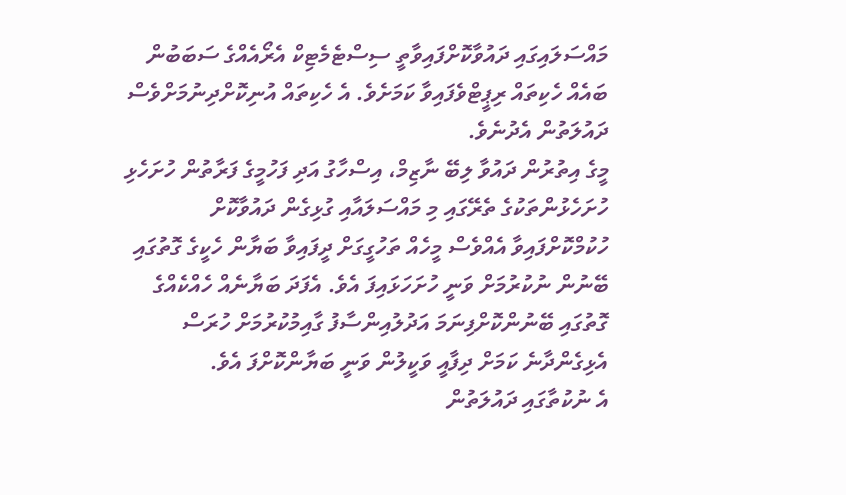މައްސަލައިގައި ދައުވާކޮށްފައިވާތީ ސިސްޓެމެޓިކް އެރޯއެއްގެ ސަބަބުން ބައެއް ހެކިތައް ރިޕީޓްވެފައިވާ ކަމަށެވެ. އެ ހެކިތައް އުނިކޮށްދިނުމަށްވެސް ދައުލަތުން އެދުނެވެ.
މީގެ އިތުރުން ދައުވާ ލިބޭ ނާޒިމް، އިސްހާގު އަދި ފަހުމީގެ ފަރާތުން ހުށަހެޅި ހުށަހެޅުންތަކުގެ ތެރޭގައި މި މައްސަލައާއި ގުޅިގެން ދައުވާކޮށް ހުކުމްކޮށްފައިވާ އެއްވެސް މީހެއް ތަހުގީގަށް ދީފައިވާ ބަޔާން ހެކީގެ ގޮތުގައި ބޭނުން ނުކުރުމަށް ވަނީ ހުށަހަޅައިފަ އެވެ. އެފަދަ ބަޔާނެއް ހެއްކެއްގެ ގޮތުގައި ބޭނުންކޮށްފިނަމަ އަދުލުއިންސާފު ގާއިމުކުރުމަށް ހުރަސް އެޅިގެންދާނެ ކަމަށް ދިފާއީ ވަކީލުން ވަނީ ބަޔާންކޮށްފަ އެވެ.
އެ ނުކުތާގައި ދައުލަތުން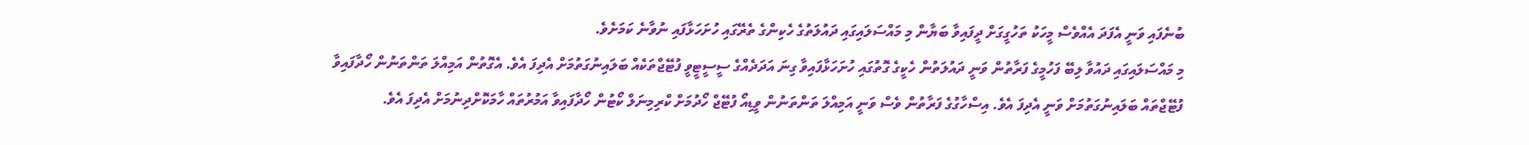ބުނެފައި ވަނީ އެފަދަ އެއްވެސް މީހަކު ތަހުގީގަށް ދީފައިވާ ބަޔާން މި މައްސަލައިގައި ދައުލަތުގެ ހެކިންގެ ތެރޭގައި ހުށަހަޅާފައި ނުވާނެ ކަމަށެވެ.
މި މައްސަލައިގައި ދައުވާ ލިބޭ ފަހުމީގެ ފަރާތުން ވަނީ ދައުލަތުން ހެކީގެ ގޮތުގައި ހުށަހަޅާފައިވާ ގިނަ އަދަދެއްގެ ސީސީޓީވީ ފުޓޭޖްތަކެއް ބަލައިނުގަތުމަށް އެދިފަ އެވެ. އެގޮތުން އަމިއްލަ ތަންތަނުން ހޯދާފައިވާ ފުޓޭޖްތައް ބަލައިނުގަތުމަށް ވަނީ އެދިފަ އެވެ. އިސްހާގުގެ ފަރާތުން ވެސް ވަނީ އަމިއްލަ ތަންތަނުން ވީޑިއޯ ފުޓޭޖް ހޯދުމަށް ކްރިމިނަލް ކޯޓުން ހޯދާފައިވާ އަމުރުތައް ހާމަކޮށްދިނުމަށް އެދިފަ އެވެ.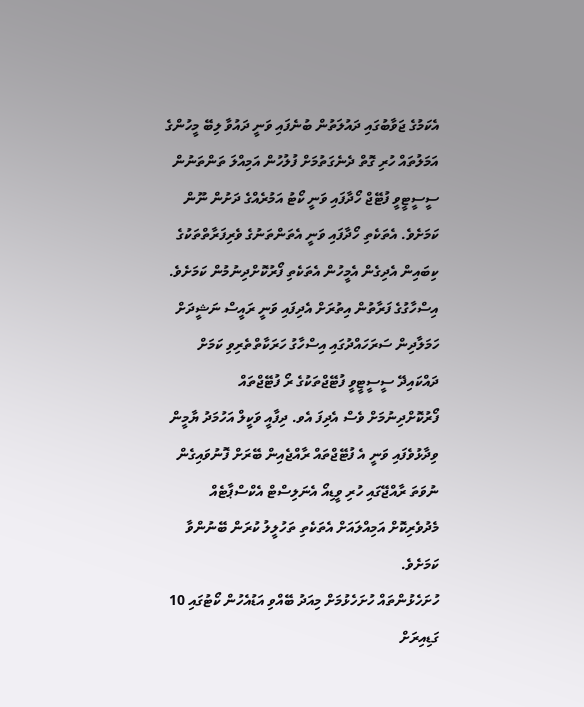އެކަމުގެ ޖަވާބުގައި ދައުލަތުން ބުނެފައި ވަނީ ދައުވާ ލިބޭ މީހުންގެ އަމަލުތައް ހުރި ގޮތް ދެނެގަތުމަށް ފުލުހުން އަމިއްލަ ތަންތަނުން ސީސީޓީވީ ފުޓޭޖް ހޯދާފައި ވަނީ ކޯޓު އަމުރެއްގެ ދަށުން ނޫން ކަމަށެވެ. އެތަކެތި ހޯދާފައި ވަނީ އެތަންތަނުގެ ވެރިފަރާތްތަކުގެ ކިބައިން އެދިގެން އެމީހުން އެތަކެތި ފޯރުކޮށްދިނުމުން ކަމަށެވެ.
އިސްހާގުގެ ފަރާތުން އިތުރަށް އެދިފައި ވަނީ ރައީސް ނަޝީދަށް ހަމަލާދިން ސަރަހައްދުގައި އިސްހާގު ހަރަކާތްތެރިވި ކަމަށް ދައްކައިދޭ ސީސީޓީވީ ފުޓޭޖްތަކުގެ ރޯ ފުޓޭޖްތައް ފޯރުކޮށްދިނުމަށް ވެސް އެދިފަ އެވ. ދިފާއީ ވަކީލް އަހުމަދު ޔާމީން ވިދާޅުވެފައި ވަނީ އެ ފުޓޭޖްތައް ރާއްޖެއިން ބޭރަށް ފޮނުވައިގެން ނުވަތަ ރާއްޖޭގައި ހުރި ވީޑިއޯ އެނަލިސްޓް އެކްސްޕާޓެއް މެދުވެރިކޮށް އަމިއްލައަށް އެތަކެތި ތަހުލީލު ކުރަން ބޭނުންވާ ކަމަށެވެ.
ހުށަހެޅުންތައް ހުށަހެޅުމަށް މިއަދު ބޭއްވި އަޑުއެހުން ކޯޓުގައި 10 ގަޑިއިރަށް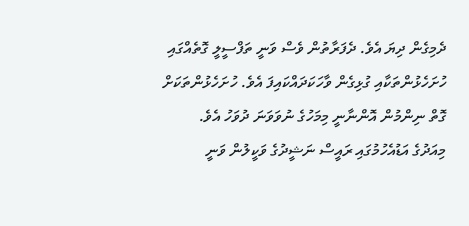ދެމިގެން ދިޔަ އެވެ. ދެފަރާތުން ވެސް ވަނީ ތަފްސީލީ ގޮތެއްގައި ހުށަހެޅުންތަކާއި ގުޅިގެން ވާހަކަދައްކައިފަ އެވެ. ހުށަހެޅުންތަކަށް ގޮތް ނިންމުން އޮންނާނީ މިމަހުގެ ނުވަވަނަ ދުވަހު އެވެ.
މިއަދުގެ އަޑުއެހުމުގައި ރައީސް ނަޝީދުގެ ވަކީލުން ވަނީ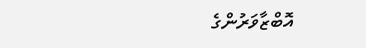އޮބްޒާވަރުންގެ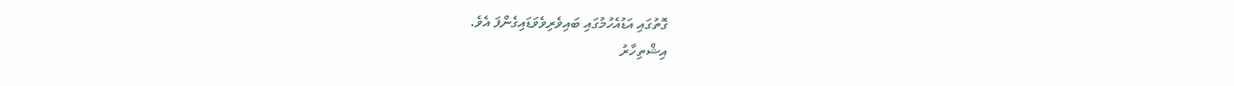ގޮތުގައި އަޑުއެހުމުގައި ބައިވެރިވެވަޑައިގެންފަ އެވެ.
އިޝްތިހާރު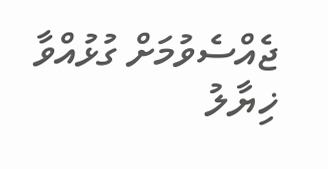ޖެއްސެވުމަށް ގުޅުއްވާ
ޚިޔާލު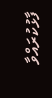ފާޅުކުރައްވާ